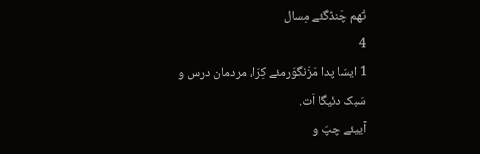تُهم چَنڈگئے مِسال
4
1 ایسّا پدا مَزَنگوَرمئے کِرّا، مردمان درس و سَبک دئیگا اَت.
آییئے چپّ و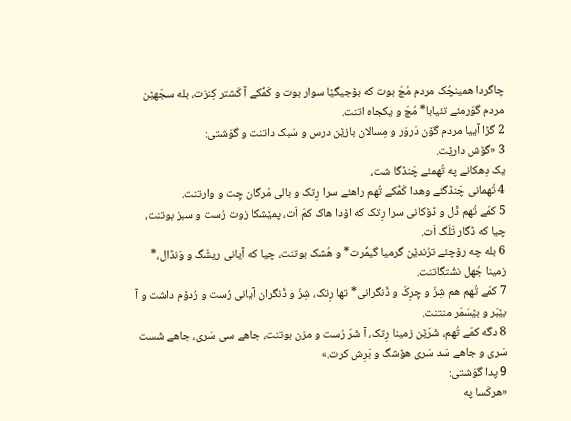چاگردا همینچُک مردم مُچّ بوت که بۆجیگێا سوار بوت و کَمُّکے آ کَشتر کِنزت، بله سجّهێن مردم گوَرمئے تئیابا* مُچّ و یکجاه اتنت.
2 گڑا آییا مردم گۆن دَروَر و مِسالان بازێن درس و سَبک داتنت و گوَشتی:
3 «گۆش دارێت.
یک دِهکانے په تُهمئے چَنڈگا شت،
4 تُهمانی چَنڈگئے وهدا کَمُّکے تُهم راهئے سرا رِتک و بالی مُرگان چِت و وارتنت.
5 کمّے تُهم ڈَل و ڈۆکانی سرا رِتک که اۆدا هاک کمّ اَت، پمێشکا زوت رُست و سبز بوتنت، چیا که ڈگار تَلَگ اَت.
6 بله چه رۆچئے ترُندێن گرمیا گیمُّرت* و هُشک بوتنت، چیا که آیانی ریشّگ و وَنڈال،* زمینا جُهل نشُتگاتنت.
7 کمّے تُهم هم شِزّ و چِرِکّ و ڈَنگرانی* تها رِتک، شِزّ و ڈَنگران آیانی رُست و رُدۆم داشت و آ بێبَر و بێسَمَر منتنت.
8 دگه کمّے تُهم، شَرّێن زمینا رِتک، آ شَرّ رُست و مزن بوتنت، جاهے سی سَری، جاهے شَست سَری و جاهے سَد سَری هۆشگ و بَرِش کرت.»
9 پدا گوَشتی:
«هرکَسا په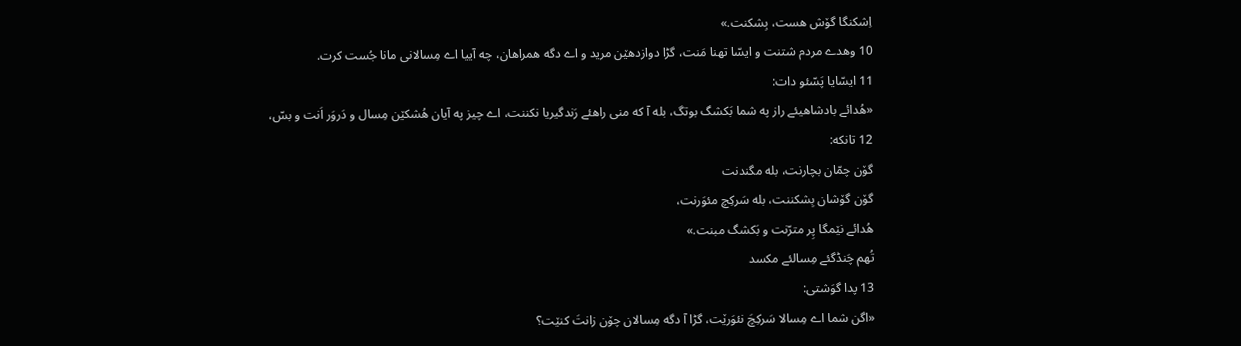اِشکنگا گۆش هست، بِشکنت.»
10 وهدے مردم شتنت و ایسّا تهنا مَنت، گڑا دوازدهێن مرید و اے دگه همراهان، چه آییا اے مِسالانی مانا جُست کرت.
11 ایسّایا پَسّئو دات:
«هُدائے بادشاهیئے راز په شما بَکشگ بوتگ، بله آ که منی راهئے رَندگیریا نکننت، اے چیز په آیان هُشکێن مِسال و دَروَر اَنت و بسّ،
12 تانکه:
گۆن چمّان بچارنت، بله مگندنت
گۆن گۆشان بِشکننت، بله سَرکِچ مئوَرنت،
هُدائے نێمگا پِر مترّنت و بَکشگ مبنت.»
تُهم چَنڈگئے مِسالئے مکسد
13 پدا گوَشتی:
«اگن شما اے مِسالا سَرکِچَ نئوَرێت، گڑا آ دگه مِسالان چۆن زانتَ کنێت؟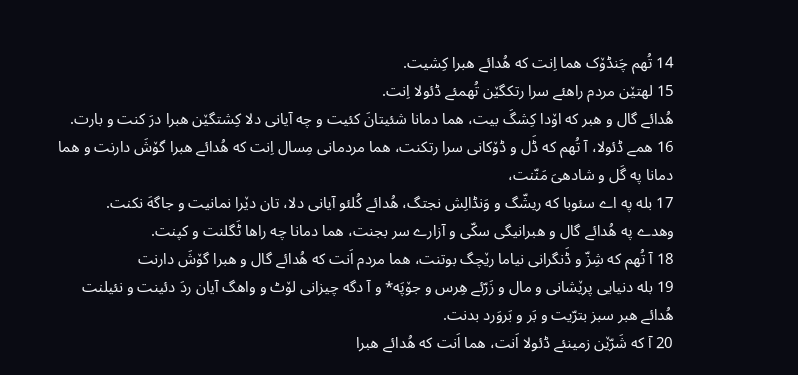14 تُهم چَنڈۆک هما اِنت که هُدائے هبرا کِشیت.
15 لهتێن مردم راهئے سرا رتکگێن تُهمئے ڈئولا اِنت.
هُدائے گال و هبر که اۆدا کِشگَ بیت، هما دمانا شئیتانَ کئیت و چه آیانی دلا کِشتگێن هبرا درَ کنت و بارت.
16 همے ڈئولا، آ تُهم که ڈَل و ڈۆکانی سرا رتکنت، هما مردمانی مِسال اِنت که هُدائے هبرا گۆشَ دارنت و هما دمانا په گَل و شادهیَ مَنّنت،
17 بله په اے سئوبا که ریشّگ و وَنڈالِش نجتگ، هُدائے کُلئو آیانی دلا، تان دێرا نمانیت و جاگهَ نکنت.
وهدے په هُدائے گال و هبرانیگی سکّی و آزارے سر بجنت، هما دمانا چه راها ٹَگلنت و کپنت.
18 آ تُهم که شِزّ و ڈَنگرانی نیاما رێچگ بوتنت، هما مردم اَنت که هُدائے گال و هبرا گۆشَ دارنت
19 بله دنیایی پرێشانی و مال و زَرّئے هِرس و جۆپَه* و آ دگه چیزانی لۆٹ و واهگ آیان ردَ دئینت و نئیلنت هُدائے هبر سبز بترّیت و بَر و بَروَرد بدنت.
20 آ که شَرّێن زمینئے ڈئولا اَنت، هما اَنت که هُدائے هبرا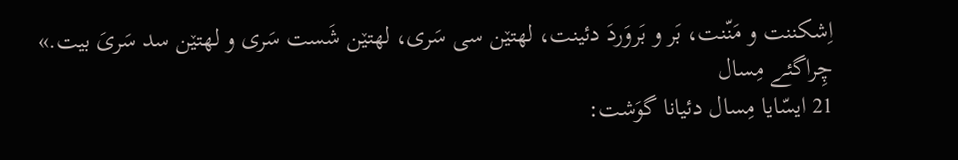اِشکننت و مَنّنت، بَر و بَروَردَ دئینت، لهتێن سی سَری، لهتێن شَست سَری و لهتێن سد سَریَ بیت.»
چِراگئے مِسال
21 ایسّایا مِسال دئیانا گوَشت: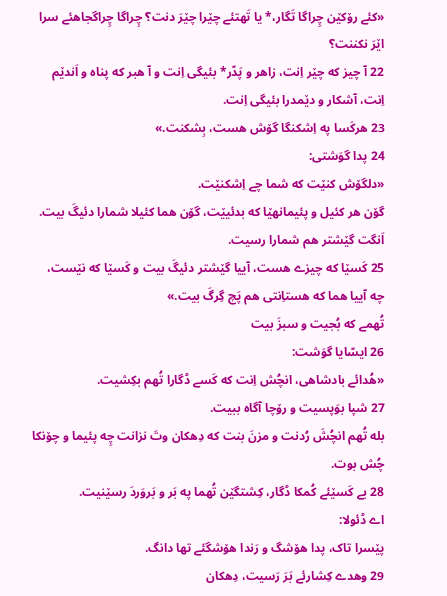«کئے رۆکێن چِراگا تَگار،* یا تَهتئے چێرا چێرَ دنت؟ چِراگا چِراگجاهئے سرا اێرَ نکننت؟
22 آ چیز که چێر اِنت، زاهر و پَدّر* بئیگی اِنت و آ هبر که پناه و اَندێم اِنت، آشکار و دێمدرا بئیگی اِنت.
23 هرکَسا په اِشکنگا گۆش هست، بِشکنت.»
24 پدا گوَشتی:
«دلگۆش کنێت که شما چے اِشکنێت.
گۆن هر کئیل و پئیمانهێا که بدئیێت، گۆن هما کئیلا شمارا دئیگَ بیت.
اَنگت گێشتر هم شمارا رسیت.
25 کَسێا که چیزے هست، آییا گێشتر دئیگَ بیت و کَسێا که نێست، چه آییا هما که هستاِنتی هم پَچ گِرگَ بیت.»
تُهمے که بُجیت و سبزَ بیت
26 ایسّایا گوَشت:
«هُدائے بادشاهی، انچُش اِنت که کَسے ڈگارا تُهم بکِشیت.
27 شپا بوَپسیت و رۆچا آگاه ببیت.
بله تُهم انچُشَ رُدنت و مزنَ بنت که دِهکان وتَ نزانت چِه پئیما و چۆنکا چُش بوت.
28 بے کَسێئے کُمکا ڈگار، کِشتگێن تُهما په بَر و بَروَردَ رسێنیت.
اے ڈئولا:
پێسرا تاک، پدا هۆشگ و رَندا هۆشگئے تها دانگ.
29 وهدے کِشارئے بَرَ رَسیت، دِهکان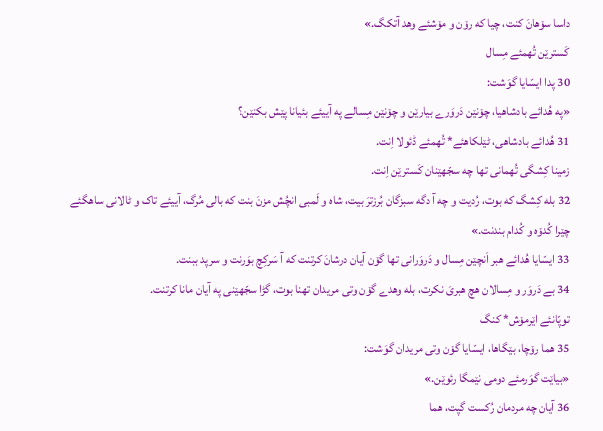داسا سۆهانَ کنت، چیا که رۆن و مۆشئے وهد آتکگ.»
کَسترێن تُهمئے مِسال
30 پدا ایسّایا گوَشت:
«په هُدائے بادشاهیا، چۆنێن دَروَرے بیارێن و چۆنێن مِسالے په آییئے بئیانا پێش بکنێن؟
31 هُدائے بادشاهی، ٹێلکاهئے* تُهمئے ڈئولا اِنت.
زمینا کِشگی تُهمانی تها چه سجّهێنان کَسترێن اِنت.
32 بله کِشگ که بوت، رُدیت و چه آ دگه سبزگان بُرزترَ بیت، شاه و لَمبی انچُش مزنَ بنت که بالی مُرگ، آییئے تاک و ٹالانی ساهگئے چێرا کُدۆه و کُدام بندنت.»
33 ایسّایا هُدائے هبر اَنچێن مِسال و دَروَرانی تها گۆن آیان درشانَ کرتنت که آ سَرکِچ بوَرنت و سرپد ببنت.
34 بے دَروَر و مِسالان هچ هبریَ نکرت، بله وهدے گۆن وتی مریدان تهنا بوت، گڑا سجّهێنی په آیان مانا کرتنت.
توپّانئے اێرمۆش* کنگ
35 هما رۆچا، بێگاها، ایسّایا گۆن وتی مریدان گوَشت:
«بیاێت گوَرمئے دومی نێمگا رئوێن.»
36 آیان چه مردمان رُکست گپت، هما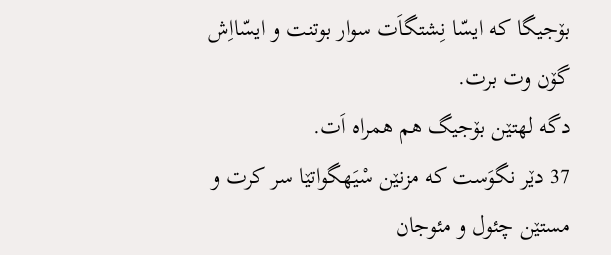بۆجیگا که ایسّا نِشتگاَت سوار بوتنت و ایسّااِش گۆن وت برت.
دگه لهتێن بۆجیگ هم همراه اَت.
37 دێر نگوَست که مزنێن سْیَهگواتێا سر کرت و مستێن چئول و مئوجان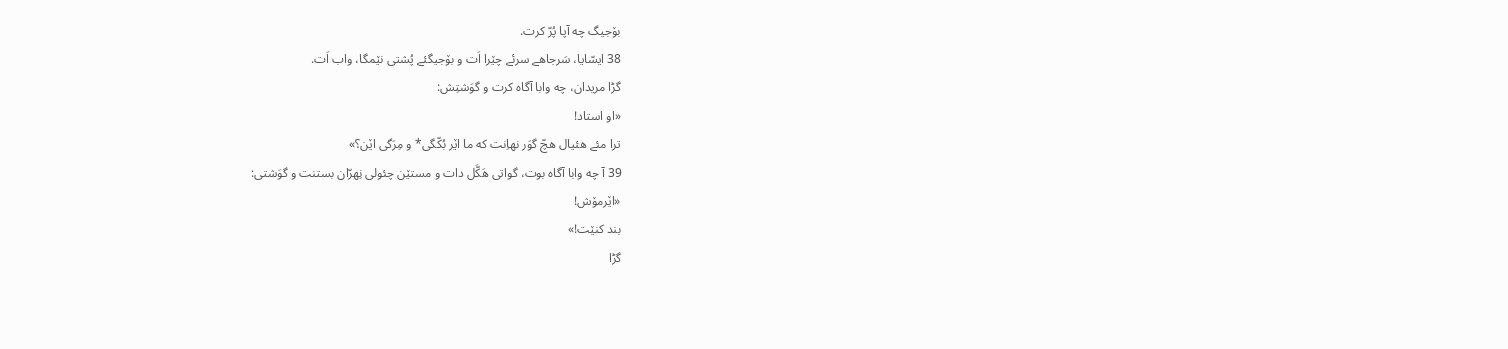بۆجیگ چه آپا پُرّ کرت.
38 ایسّایا، سَرجاهے سرئے چێرا اَت و بۆجیگئے پُشتی نێمگا، واب اَت.
گڑا مریدان، چه وابا آگاه کرت و گوَشتِش:
«او استاد!
ترا مئے هئیال هچّ گوَر نهاِنت که ما اێر بُکّگی* و مِرَگی اێن؟»
39 آ چه وابا آگاه بوت، گواتی هَکَّل دات و مستێن چئولی نِهرّان بستنت و گوَشتی:
«اێرمۆش!
بند کنێت!»
گڑا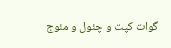گوات کپت و چئول و مئوج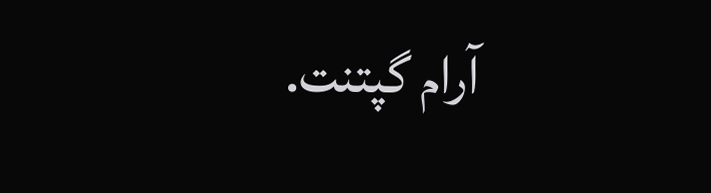آرام گپتنت.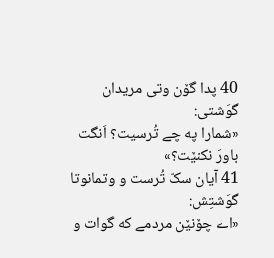40 پدا گۆن وتی مریدان گوَشتی:
«شمارا په چے تُرسیت؟ اَنگت باورَ نکنێت؟»
41 آیان سکّ تُرست و وتمانوتا گوَشتِش:
«اے چۆنێن مردمے که گوات و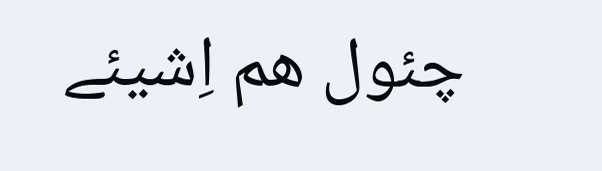چئول هم اِشیئے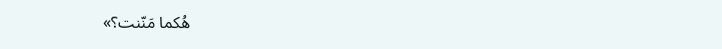هُکما مَنّنت؟»